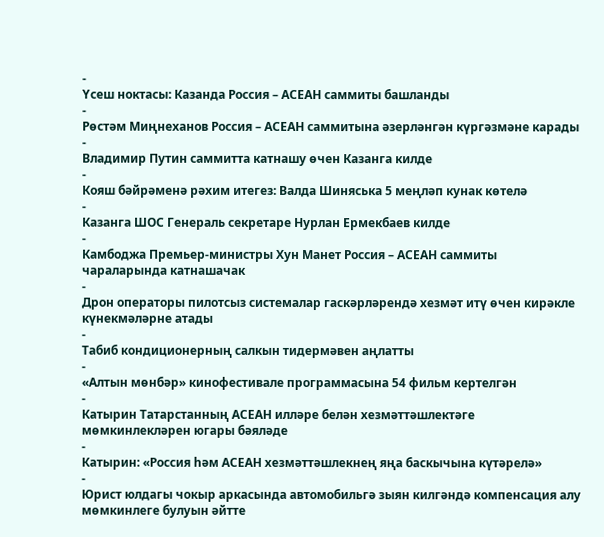-
Үсеш ноктасы: Казанда Россия – АСЕАН саммиты башланды
-
Рөстәм Миңнеханов Россия – АСЕАН саммитына әзерләнгән күргәзмәне карады
-
Владимир Путин саммитта катнашу өчен Казанга килде
-
Кояш бәйрәменә рәхим итегез: Валда Шиняська 5 меңләп кунак көтелә
-
Казанга ШОС Генераль секретаре Нурлан Ермекбаев килде
-
Камбоджа Премьер-министры Хун Манет Россия – АСЕАН саммиты чараларында катнашачак
-
Дрон операторы пилотсыз системалар гаскәрләрендә хезмәт итү өчен кирәкле күнекмәләрне атады
-
Табиб кондиционерның салкын тидермәвен аңлатты
-
«Алтын мөнбәр» кинофестивале программасына 54 фильм кертелгән
-
Катырин Татарстанның АСЕАН илләре белән хезмәттәшлектәге мөмкинлекләрен югары бәяләде
-
Катырин: «Россия һәм АСЕАН хезмәттәшлекнең яңа баскычына күтәрелә»
-
Юрист юлдагы чокыр аркасында автомобильгә зыян килгәндә компенсация алу мөмкинлеге булуын әйтте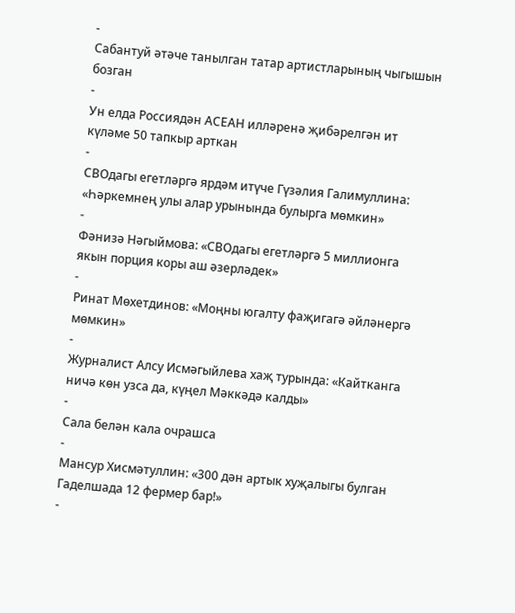-
Сабантуй әтәче танылган татар артистларының чыгышын бозган
-
Ун елда Россиядән АСЕАН илләренә җибәрелгән ит күләме 50 тапкыр арткан
-
СВОдагы егетләргә ярдәм итүче Гүзәлия Галимуллина: «Һәркемнең улы алар урынында булырга мөмкин»
-
Фәнизә Нәгыймова: «СВОдагы егетләргә 5 миллионга якын порция коры аш әзерләдек»
-
Ринат Мөхетдинов: «Моңны югалту фаҗигагә әйләнергә мөмкин»
-
Журналист Алсу Исмәгыйлева хаҗ турында: «Кайтканга ничә көн узса да, күңел Мәккәдә калды»
-
Сала белән кала очрашса
-
Мансур Хисмәтуллин: «300 дән артык хуҗалыгы булган Гаделшада 12 фермер бар!»
-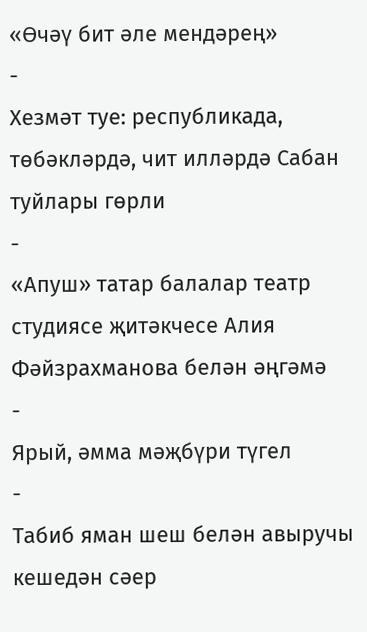«Өчәү бит әле мендәрең»
-
Хезмәт туе: республикада, төбәкләрдә, чит илләрдә Сабан туйлары гөрли
-
«Апуш» татар балалар театр студиясе җитәкчесе Алия Фәйзрахманова белән әңгәмә
-
Ярый, әмма мәҗбүри түгел
-
Табиб яман шеш белән авыручы кешедән сәер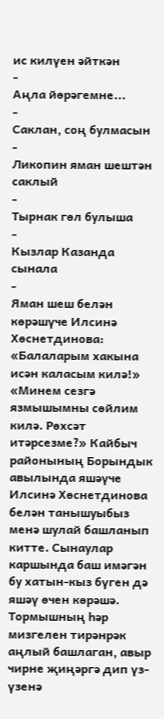ис килүен әйткән
-
Аңла йөрәгемне...
-
Саклан, соң булмасын
-
Ликопин яман шештән саклый
-
Тырнак гөл булыша
-
Кызлар Казанда сынала
-
Яман шеш белән көрәшүче Илсинә Хөснетдинова: «Балаларым хакына исән каласым килә!»
«Минем сезгә язмышымны сөйлим килә. Рөхсәт итәрсезме?» Кайбыч районының Борындык авылында яшәүче Илсинә Хөснетдинова белән танышуыбыз менә шулай башланып китте. Сынаулар каршында баш имәгән бу хатын-кыз бүген дә яшәү өчен көрәшә. Тормышның һәр мизгелен тирәнрәк аңлый башлаган, авыр чирне җиңәргә дип үз-үзенә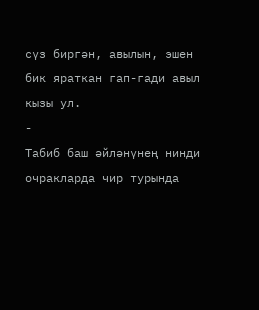сүз биргән, авылын, эшен бик яраткан гап-гади авыл кызы ул.
-
Табиб баш әйләнүнең нинди очракларда чир турында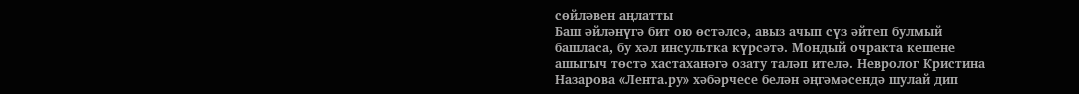сөйләвен аңлатты
Баш әйләнүгә бит ою өстәлсә, авыз ачып сүз әйтеп булмый башласа, бу хәл инсультка күрсәтә. Мондый очракта кешене ашыгыч төстә хастаханәгә озату таләп ителә. Невролог Кристина Назарова «Лента.ру» хәбәрчесе белән әңгәмәсендә шулай дип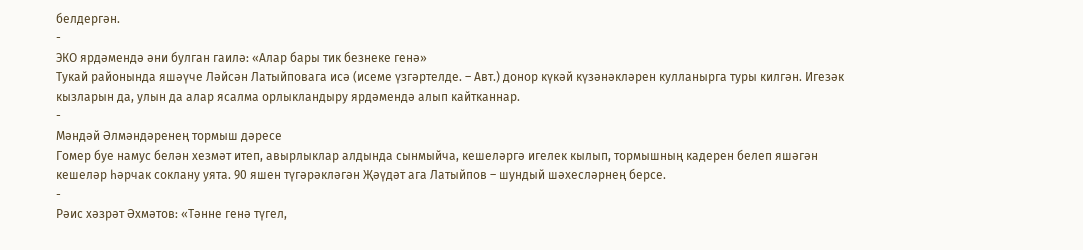белдергән.
-
ЭКО ярдәмендә әни булган гаилә: «Алар бары тик безнеке генә»
Тукай районында яшәүче Ләйсән Латыйповага исә (исеме үзгәртелде. – Авт.) донор күкәй күзәнәкләрен кулланырга туры килгән. Игезәк кызларын да, улын да алар ясалма орлыкландыру ярдәмендә алып кайтканнар.
-
Мәндәй Әлмәндәренең тормыш дәресе
Гомер буе намус белән хезмәт итеп, авырлыклар алдында сынмыйча, кешеләргә игелек кылып, тормышның кадерен белеп яшәгән кешеләр һәрчак соклану уята. 90 яшен түгәрәкләгән Җәүдәт ага Латыйпов – шундый шәхесләрнең берсе.
-
Рәис хәзрәт Әхмәтов: «Тәнне генә түгел,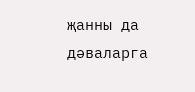җанны да дәваларга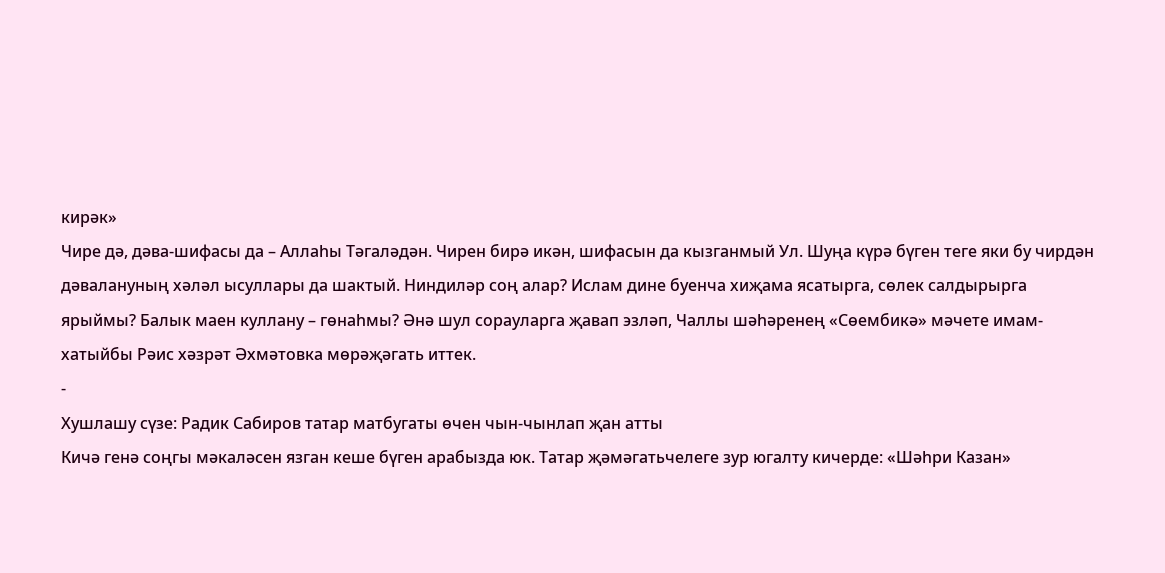кирәк»
Чире дә, дәва-шифасы да – Аллаһы Тәгаләдән. Чирен бирә икән, шифасын да кызганмый Ул. Шуңа күрә бүген теге яки бу чирдән дәвалануның хәләл ысуллары да шактый. Ниндиләр соң алар? Ислам дине буенча хиҗама ясатырга, сөлек салдырырга ярыймы? Балык маен куллану – гөнаһмы? Әнә шул сорауларга җавап эзләп, Чаллы шәһәренең «Сөембикә» мәчете имам-хатыйбы Рәис хәзрәт Әхмәтовка мөрәҗәгать иттек.
-
Хушлашу сүзе: Радик Сабиров татар матбугаты өчен чын-чынлап җан атты
Кичә генә соңгы мәкаләсен язган кеше бүген арабызда юк. Татар җәмәгатьчелеге зур югалту кичерде: «Шәһри Казан»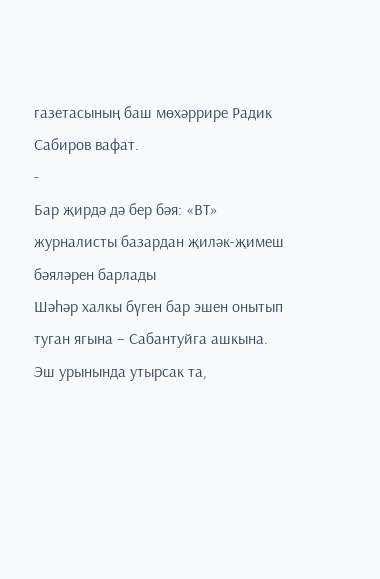газетасының баш мөхәррире Радик Сабиров вафат.
-
Бар җирдә дә бер бәя: «ВТ» журналисты базардан җиләк-җимеш бәяләрен барлады
Шәһәр халкы бүген бар эшен онытып туган ягына – Сабантуйга ашкына. Эш урынында утырсак та,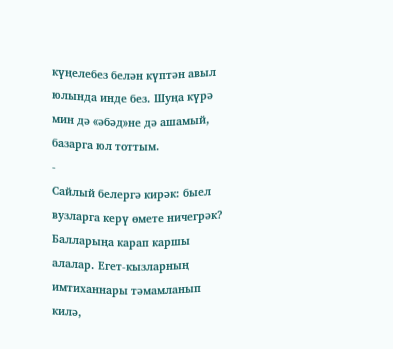күңелебез белән күптән авыл юлында инде без. Шуңа күрә мин дә «әбәд»не дә ашамый, базарга юл тоттым.
-
Сайлый белергә кирәк: быел вузларга керү өмете ничегрәк?
Балларыңа карап каршы алалар. Егет-кызларның имтиханнары тәмамланып килә,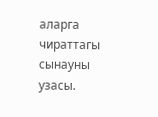аларга чираттагы сынауны узасы.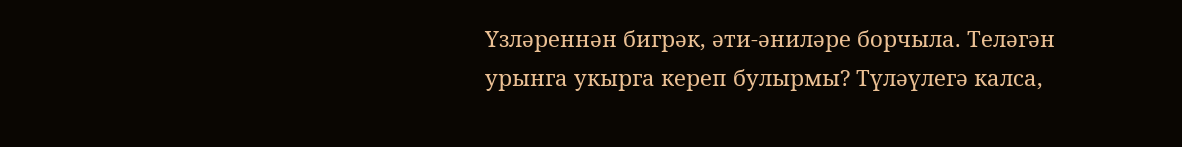Үзләреннән бигрәк, әти-әниләре борчыла. Теләгән урынга укырга кереп булырмы? Түләүлегә калса,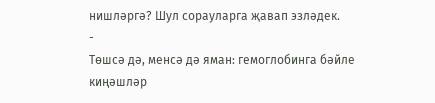нишләргә? Шул сорауларга җавап эзләдек.
-
Төшсә дә, менсә дә яман: гемоглобинга бәйле киңәшләр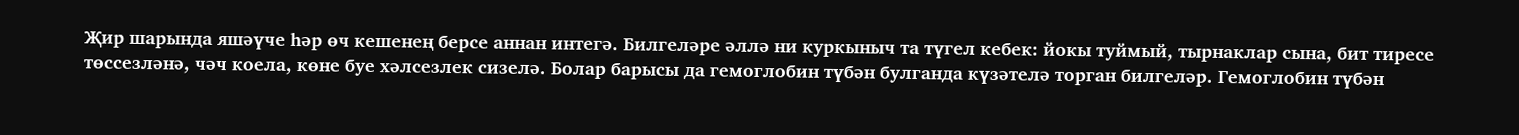Җир шарында яшәүче һәр өч кешенең берсе аннан интегә. Билгеләре әллә ни куркыныч та түгел кебек: йокы туймый, тырнаклар сына, бит тиресе төссезләнә, чәч коела, көне буе хәлсезлек сизелә. Болар барысы да гемоглобин түбән булганда күзәтелә торган билгеләр. Гемоглобин түбән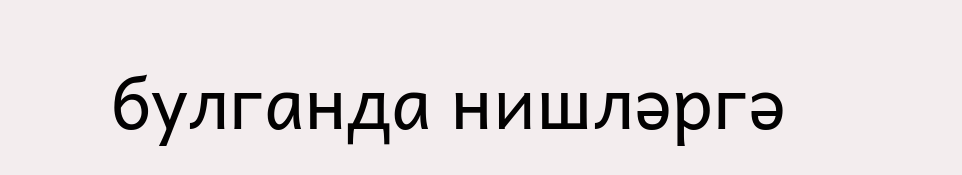булганда нишләргә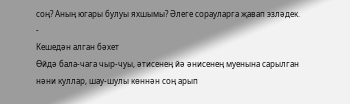соң? Аның югары булуы яхшымы? Әлеге сорауларга җавап эзләдек.
-
Кешедән алган бәхет
Өйдә бала-чага чыр-чуы, әтисенең йә әнисенең муенына сарылган нәни куллар, шау-шулы көннән соң арып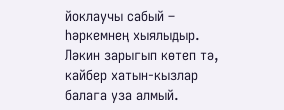йоклаучы сабый – һәркемнең хыялыдыр. Ләкин зарыгып көтеп тә, кайбер хатын-кызлар балага уза алмый.